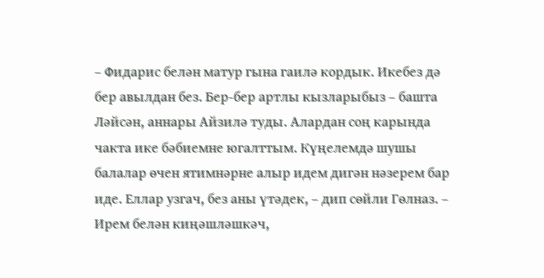– Фидарис белән матур гына гаилә кордык. Икебез дә бер авылдан без. Бер-бер артлы кызларыбыз – башта Ләйсән, аннары Айзилә туды. Алардан соң карында чакта ике бәбиемне югалттым. Күңелемдә шушы балалар өчен ятимнәрне алыр идем дигән нәзерем бар иде. Еллар узгач, без аны үтәдек, – дип сөйли Гөлназ. – Ирем белән киңәшләшкәч,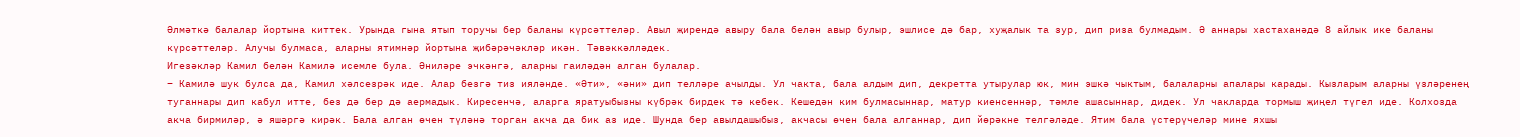Әлмәткә балалар йортына киттек. Урында гына ятып торучы бер баланы күрсәттеләр. Авыл җирендә авыру бала белән авыр булыр, эшлисе дә бар, хуҗалык та зур, дип риза булмадым. Ә аннары хастаханәдә 8 айлык ике баланы күрсәттеләр. Алучы булмаса, аларны ятимнәр йортына җибәрәчәкләр икән. Тәвәккәлләдек.
Игезәкләр Камил белән Камилә исемле була. Әниләре эчкәнгә, аларны гаиләдән алган булалар.
– Камилә шук булса да, Камил хәлсезрәк иде. Алар безгә тиз ияләнде. «Әти», «әни» дип телләре ачылды. Ул чакта, бала алдым дип, декретта утырулар юк, мин эшкә чыктым, балаларны апалары карады. Кызларым аларны үзләренең туганнары дип кабул итте, без дә бер дә аермадык. Киресенчә, аларга яратуыбызны күбрәк бирдек тә кебек. Кешедән ким булмасыннар, матур киенсеннәр, тәмле ашасыннар, дидек. Ул чакларда тормыш җиңел түгел иде. Колхозда акча бирмиләр, ә яшәргә кирәк. Бала алган өчен түләнә торган акча да бик аз иде. Шунда бер авылдашыбыз, акчасы өчен бала алганнар, дип йөрәкне телгәләде. Ятим бала үстерүчеләр мине яхшы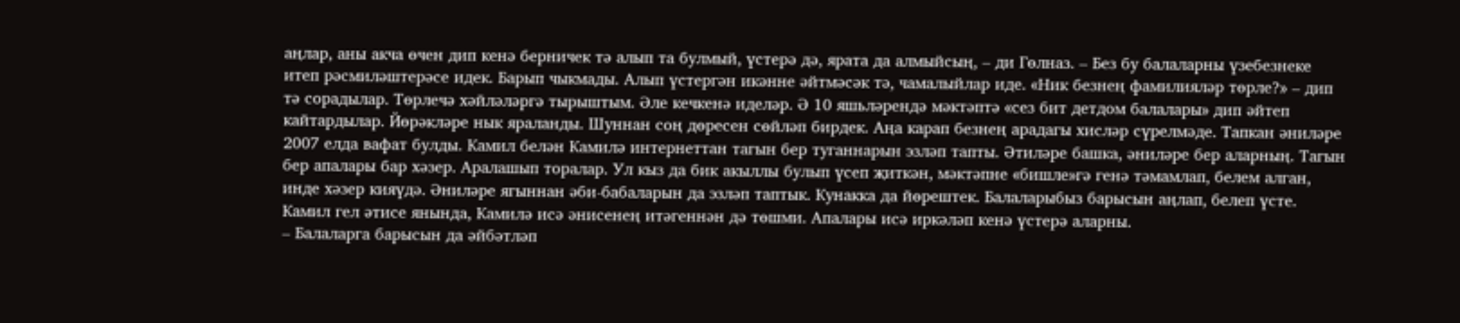аңлар, аны акча өчен дип кенә берничек тә алып та булмый, үстерә дә, ярата да алмыйсың, – ди Гөлназ. – Без бу балаларны үзебезнеке итеп рәсмиләштерәсе идек. Барып чыкмады. Алып үстергән икәнне әйтмәсәк тә, чамалыйлар иде. «Ник безнең фамилияләр төрле?» – дип тә сорадылар. Төрлечә хәйләләргә тырыштым. Әле кечкенә иделәр. Ә 10 яшьләрендә мәктәптә «сез бит детдом балалары» дип әйтеп кайтардылар. Йөрәкләре нык яраланды. Шуннан соң дөресен сөйләп бирдек. Аңа карап безнең арадагы хисләр сүрелмәде. Тапкан әниләре 2007 елда вафат булды. Камил белән Камилә интернеттан тагын бер туганнарын эзләп тапты. Әтиләре башка, әниләре бер аларның. Тагын бер апалары бар хәзер. Аралашып торалар. Ул кыз да бик акыллы булып үсеп җиткән, мәктәпне «бишле»гә генә тәмамлап, белем алган, инде хәзер кияүдә. Әниләре ягыннан әби-бабаларын да эзләп таптык. Кунакка да йөрештек. Балаларыбыз барысын аңлап, белеп үсте.
Камил гел әтисе янында, Камилә исә әнисенең итәгеннән дә төшми. Апалары исә иркәләп кенә үстерә аларны.
– Балаларга барысын да әйбәтләп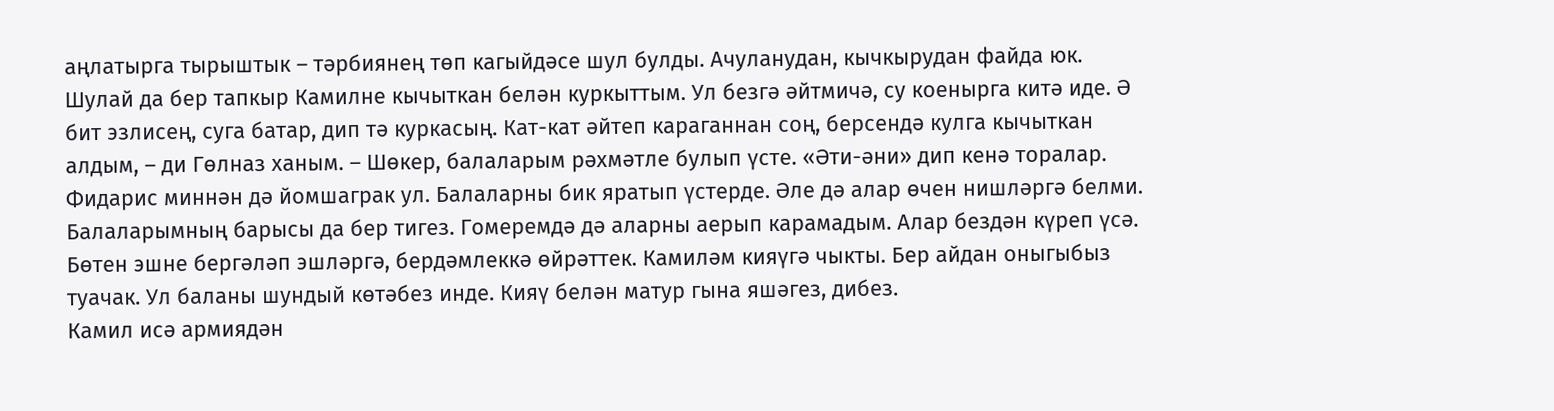аңлатырга тырыштык – тәрбиянең төп кагыйдәсе шул булды. Ачуланудан, кычкырудан файда юк. Шулай да бер тапкыр Камилне кычыткан белән куркыттым. Ул безгә әйтмичә, су коенырга китә иде. Ә бит эзлисең, суга батар, дип тә куркасың. Кат-кат әйтеп караганнан соң, берсендә кулга кычыткан алдым, – ди Гөлназ ханым. – Шөкер, балаларым рәхмәтле булып үсте. «Әти-әни» дип кенә торалар. Фидарис миннән дә йомшаграк ул. Балаларны бик яратып үстерде. Әле дә алар өчен нишләргә белми. Балаларымның барысы да бер тигез. Гомеремдә дә аларны аерып карамадым. Алар бездән күреп үсә. Бөтен эшне бергәләп эшләргә, бердәмлеккә өйрәттек. Камиләм кияүгә чыкты. Бер айдан оныгыбыз туачак. Ул баланы шундый көтәбез инде. Кияү белән матур гына яшәгез, дибез.
Камил исә армиядән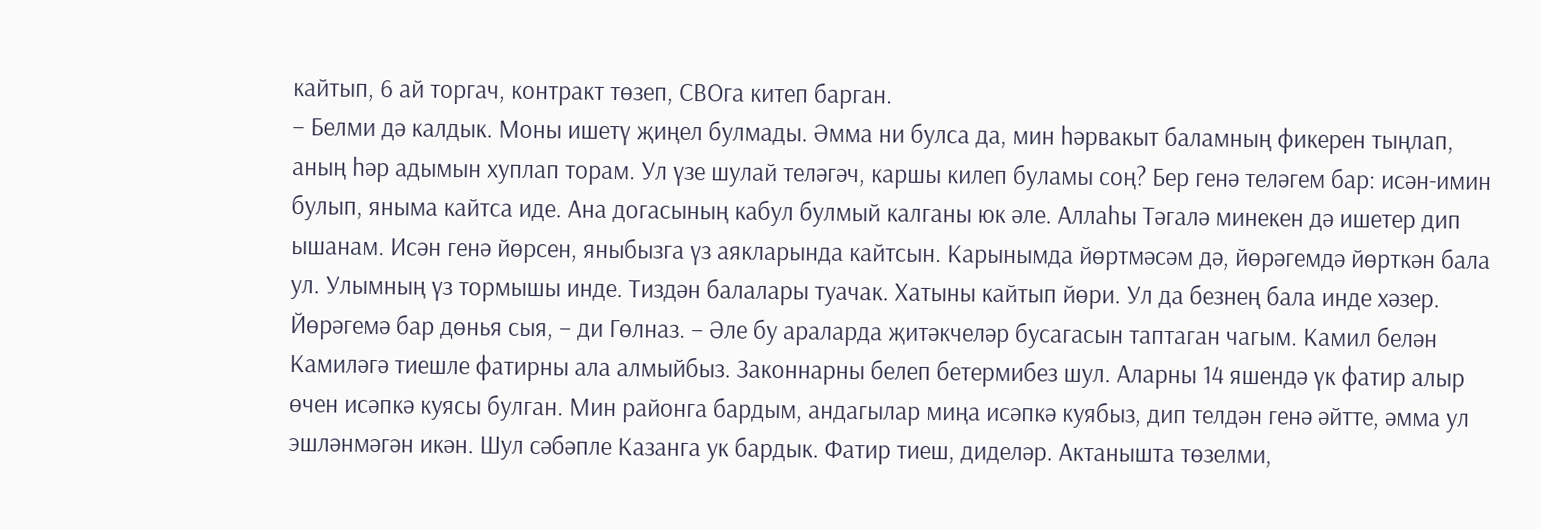кайтып, 6 ай торгач, контракт төзеп, СВОга китеп барган.
– Белми дә калдык. Моны ишетү җиңел булмады. Әмма ни булса да, мин һәрвакыт баламның фикерен тыңлап, аның һәр адымын хуплап торам. Ул үзе шулай теләгәч, каршы килеп буламы соң? Бер генә теләгем бар: исән-имин булып, яныма кайтса иде. Ана догасының кабул булмый калганы юк әле. Аллаһы Тәгалә минекен дә ишетер дип ышанам. Исән генә йөрсен, яныбызга үз аякларында кайтсын. Карынымда йөртмәсәм дә, йөрәгемдә йөрткән бала ул. Улымның үз тормышы инде. Тиздән балалары туачак. Хатыны кайтып йөри. Ул да безнең бала инде хәзер. Йөрәгемә бар дөнья сыя, – ди Гөлназ. – Әле бу араларда җитәкчеләр бусагасын таптаган чагым. Камил белән Камиләгә тиешле фатирны ала алмыйбыз. Законнарны белеп бетермибез шул. Аларны 14 яшендә үк фатир алыр өчен исәпкә куясы булган. Мин районга бардым, андагылар миңа исәпкә куябыз, дип телдән генә әйтте, әмма ул эшләнмәгән икән. Шул сәбәпле Казанга ук бардык. Фатир тиеш, диделәр. Актанышта төзелми,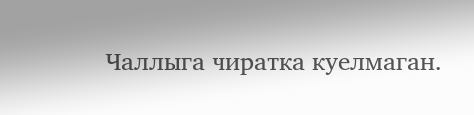Чаллыга чиратка куелмаган.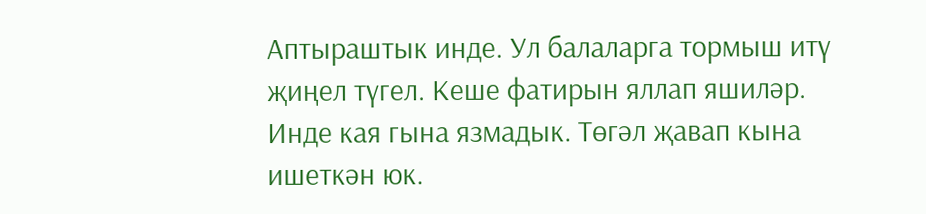Аптыраштык инде. Ул балаларга тормыш итү җиңел түгел. Кеше фатирын яллап яшиләр. Инде кая гына язмадык. Төгәл җавап кына ишеткән юк.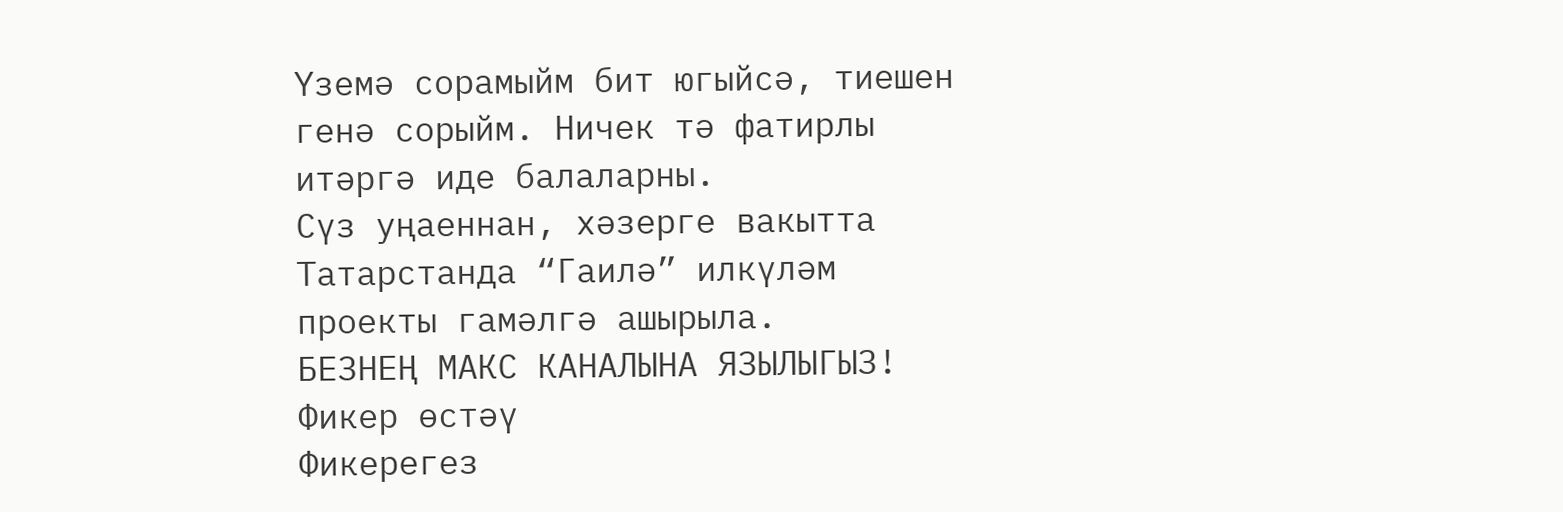Үземә сорамыйм бит югыйсә, тиешен генә сорыйм. Ничек тә фатирлы итәргә иде балаларны.
Сүз уңаеннан, хәзерге вакытта Татарстанда “Гаилә” илкүләм проекты гамәлгә ашырыла.
БЕЗНЕҢ МАКС КАНАЛЫНА ЯЗЫЛЫГЫЗ!
Фикер өстәү
Фикерегез